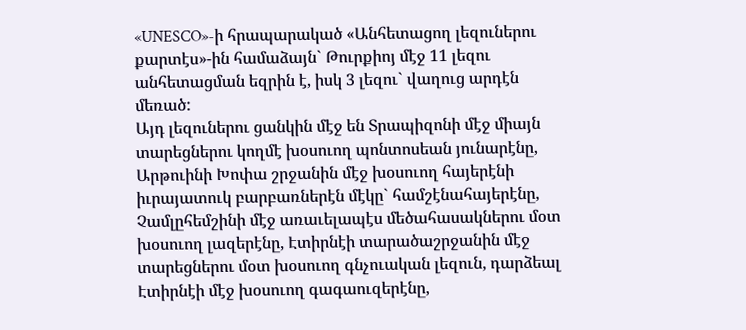«UNESCO»-ի հրապարակած «Անհետացող լեզուներու քարտէս»-ին համաձայն` Թուրքիոյ մէջ 11 լեզու անհետացման եզրին է, իսկ 3 լեզու` վաղուց արդէն մեռած:
Այդ լեզուներու ցանկին մէջ են Տրապիզոնի մէջ միայն տարեցներու կողմէ խօսուող պոնտոսեան յունարէնը, Արթուինի Խոփա շրջանին մէջ խօսուող հայերէնի իւրայատուկ բարբառներէն մէկը` համշէնահայերէնը, Չամլըհեմշինի մէջ առաւելապէս մեծահասակներու մօտ խօսուող լազերէնը, Էտիրնէի տարածաշրջանին մէջ տարեցներու մօտ խօսուող գնչուական լեզուն, դարձեալ Էտիրնէի մէջ խօսուող գագաուզերէնը,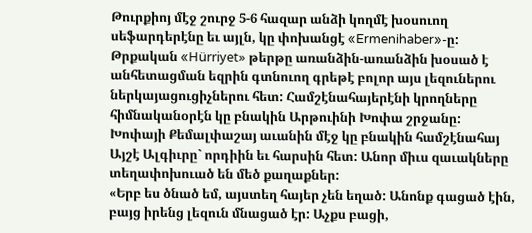Թուրքիոյ մէջ շուրջ 5-6 հազար անձի կողմէ խօսուող սեֆարդերէնը եւ այլն, կը փոխանցէ «Ermenihaber»-ը:
Թրքական «Hürriyet» թերթը առանձին-առանձին խօսած է անհետացման եզրին գտնուող գրեթէ բոլոր այս լեզուներու ներկայացուցիչներու հետ: Համշէնահայերէնի կրողները հիմնականօրէն կը բնակին Արթուինի Խոփա շրջանը: Խոփայի Քեմալփաշայ աւանին մէջ կը բնակին համշէնահայ Այշէ Ալգիւրը` որդիին եւ հարսին հետ: Անոր միւս զաւակները տեղափոխուած են մեծ քաղաքներ:
«Երբ ես ծնած եմ, այստեղ հայեր չեն եղած: Անոնք գացած էին, բայց իրենց լեզուն մնացած էր: Աչքս բացի,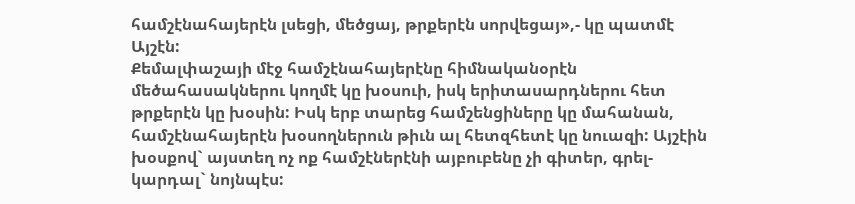համշէնահայերէն լսեցի, մեծցայ, թրքերէն սորվեցայ»,- կը պատմէ Այշէն:
Քեմալփաշայի մէջ համշէնահայերէնը հիմնականօրէն մեծահասակներու կողմէ կը խօսուի, իսկ երիտասարդներու հետ թրքերէն կը խօսին: Իսկ երբ տարեց համշենցիները կը մահանան, համշէնահայերէն խօսողներուն թիւն ալ հետզհետէ կը նուազի: Այշէին խօսքով` այստեղ ոչ ոք համշէներէնի այբուբենը չի գիտեր, գրել-կարդալ` նոյնպէս: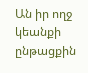Ան իր ողջ կեանքի ընթացքին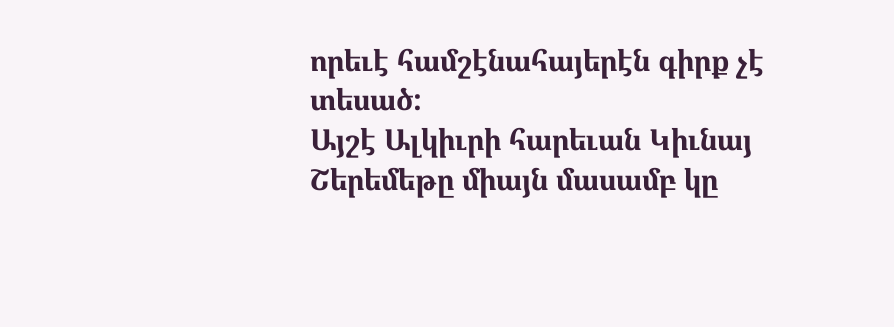որեւէ համշէնահայերէն գիրք չէ տեսած:
Այշէ Ալկիւրի հարեւան Կիւնայ Շերեմեթը միայն մասամբ կը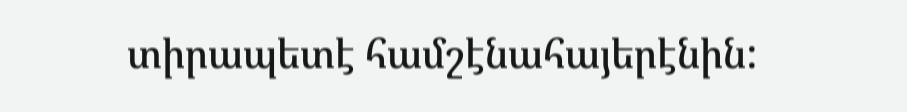տիրապետէ համշէնահայերէնին: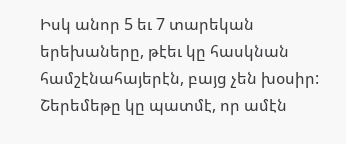Իսկ անոր 5 եւ 7 տարեկան երեխաները, թէեւ կը հասկնան համշէնահայերէն, բայց չեն խօսիր: Շերեմեթը կը պատմէ, որ ամէն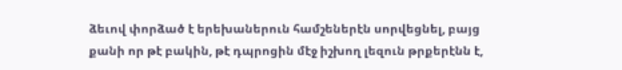ձեւով փորձած է երեխաներուն համշեներէն սորվեցնել, բայց քանի որ թէ բակին, թէ դպրոցին մէջ իշխող լեզուն թրքերէնն է,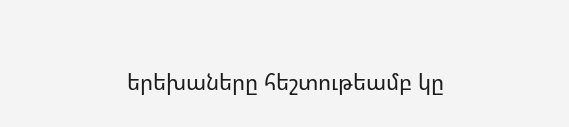երեխաները հեշտութեամբ կը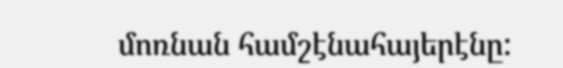մոռնան համշէնահայերէնը: